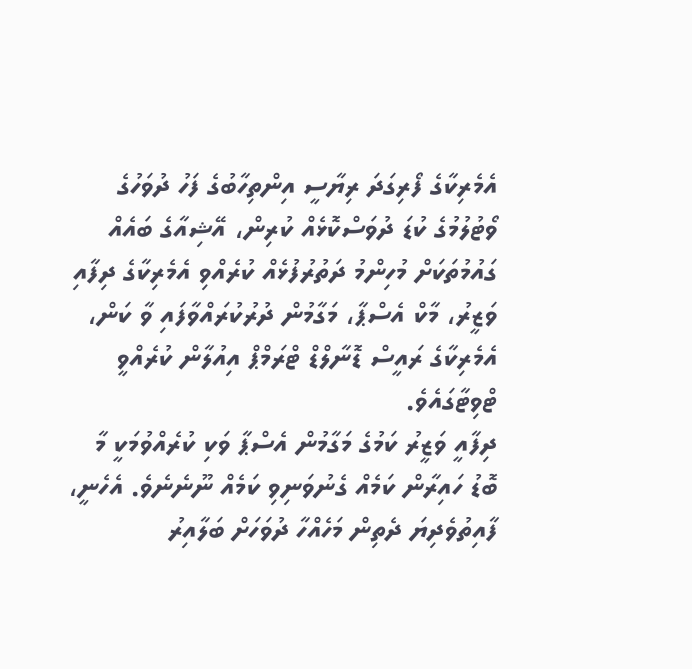އެމެރިކާގެ ފޯރިގަދަ ރިޔާސީ އިންތިހާބުގެ ފަހު ދުވަހުގެ ވޯޓުލުމުގެ ކުޑަ ދުވަސްކޮޅެއް ކުރިން، އޭޝިއާގެ ބައެއް ގައުމުތަކަށް މުހިންމު ދަތުރުފުޅެއް ކުރެއްވި އެމެރިކާގެ ދިފާއި ވަޒީރު، މާކް އެސްޕާ، މަގާމުން ދުރުކުރައްވާފައި ވާ ކަން، އެމެރިކާގެ ރައީސް ޑޮނާލްޑް ޓްރަމްޕް އިއުލާން ކުރެއްވީ ޓްވިޓާގައެވެ.
ދިފާއީ ވަޒީރު ކަމުގެ މަގާމުން އެސްޕާ ވަކި ކުރެއްވުމަކީ މާ ބޮޑު ހައިރާން ކަމެއް ގެނުވަނިވި ކަމެއް ނޫނެނެވެ. އެހެނީ، ފާއިތުވެދިޔަ ދެތިން މަހެއްހާ ދުވަހަށް ބަލާއިރު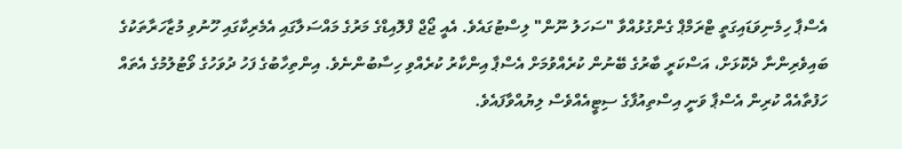އެސްޕާ ހިމެނިވަޑައިގަތީ ޓްރަމްޕް ގެންގުޅުއްވާ "ސަހަލު ނޫން" ލިސްޓުގައެވެ. އެއީ ޖޯޖް ފްލޮއިޑްގެ މަރުގެ މައްސަލާގައި އެމެރިކާގައި ހޫނުވި މުޒާހަރާތަކުގެ ބައިވެރިންނާ ދެކޮޅަށް، އަސްކަރީ ބާރުގެ ބޭނުން ކުރެއްވުމަށް އެސްޕާ އިންކާރު ކުރެއްވި ހިސާބުންނެވެ. އިންތިހާބުގެ ފަހު ދުވަހުގެ ވޯޓުލުމުގެ އެތައް ހަފުތާއެއް ކުރިން އެސްޕާ ވަނީ އިސްތިއުފާގެ ސިޓީއެއްވެސް ލިޔުއްވާފައެވެ.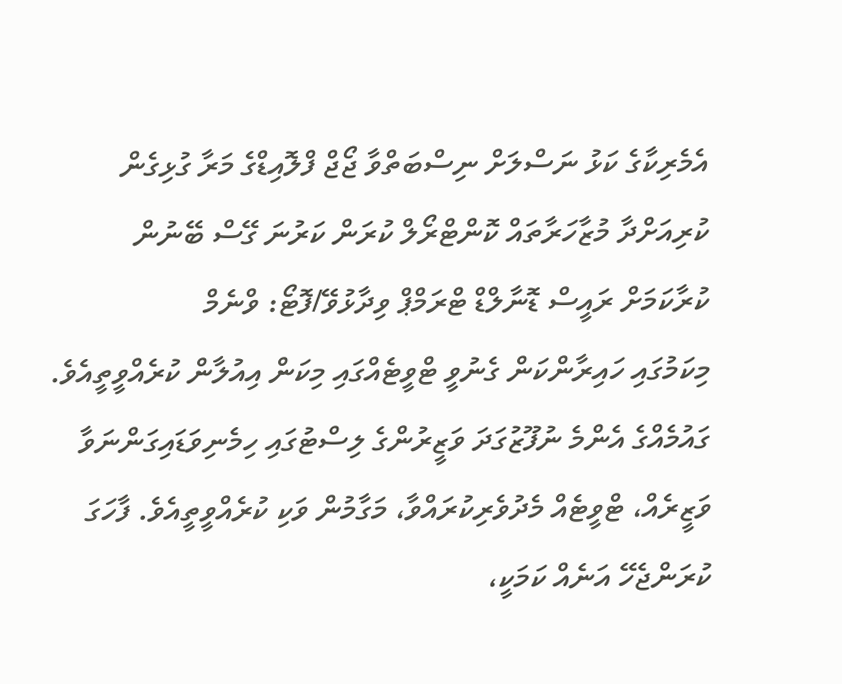އެމެރިކާގެ ކަޅު ނަސްލަށް ނިސްބަތްވާ ޖޯޖް ފްލޮއިޑްގެ މަރާ ގުޅިގެން ކުރިއަށްދާ މުޒާހަރާތައް ކޮންޓްރޯލް ކުރަން ކަރުނަ ގޭސް ބޭނުން ކުރާކަމަށް ރައީސް ޑޮނާލްޑް ޓްރަމްޕް ވިދާޅުވޭ/ފޮޓޯ: ވްނެމް
މިކަމުގައި ހައިރާންކަން ގެނުވީ ޓްވީޓެއްގައި މިކަން އިއުލާން ކުރެއްވީތީއެވެ. ގައުމެއްގެ އެންމެ ނުފޫޒުގަދަ ވަޒީރުންގެ ލިސްޓުގައި ހިމެނިވަޑައިގަންނަވާ ވަޒީރެއް، ޓްވީޓެއް މެދުވެރިކުރައްވާ، މަގާމުން ވަކި ކުރެއްވީތީއެވެ. ފާހަގަ ކުރަންޖެހޭ އަނެއް ކަމަކީ،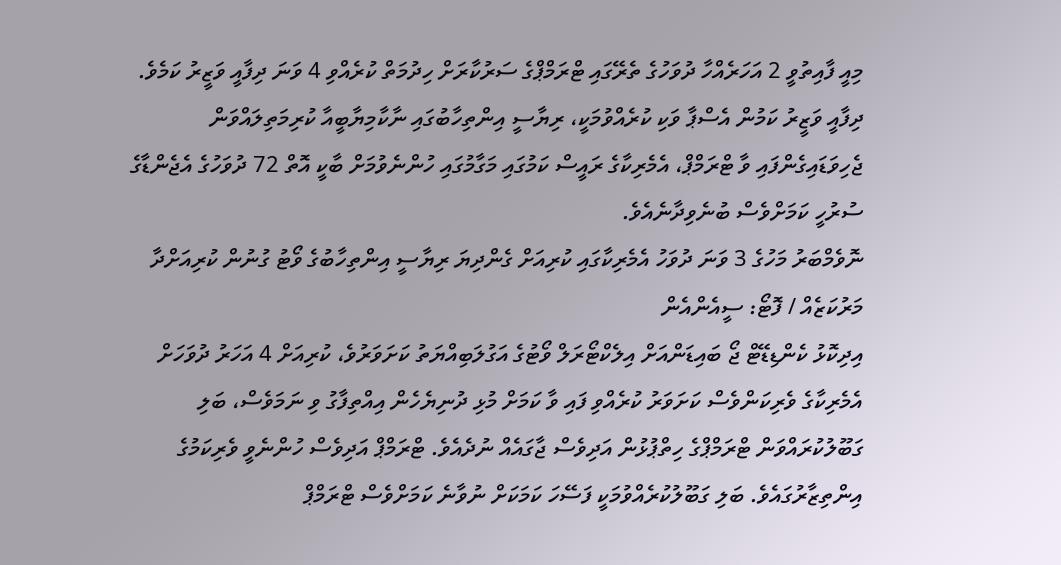މިއީ ފާއިތުވީ 2 އަހަރެއްހާ ދުވަހުގެ ތެރޭގައި ޓްރަމްޕްގެ ސަރުކާރަށް ހިދުމަތް ކުރެއްވި 4 ވަނަ ދިފާއީ ވަޒީރު ކަމެވެ.
ދިފާއީ ވަޒީރު ކަމުން އެސްޕާ ވަކި ކުރެއްވުމަކީ، ރިޔާސީ އިންތިހާބުގައި ނާކާމިޔާބީއާ ކުރިމަތިލައްވަން ޖެހިވަޑައިގެންފައި ވާ ޓްރަމްޕް، އެމެރިކާގެ ރައީސް ކަމުގައި މަގާމުގައި ހުންނެވުމަށް ބާކީ އޮތް 72 ދުވަހުގެ އެޖެންޑާގެ ސުރުހީ ކަމަށްވެސް ބުނެވިދާނެއެވެ.
ނޮވެމްބަރު މަހުގެ 3 ވަނަ ދުވަހު އެމެރިކާގައި ކުރިއަށް ގެންދިޔަ ރިޔާސީ އިންތިހާބުގެ ވޯޓު ގުނުން ކުރިއަށްދާ މަރުކަޒެއް / ފޮޓޯ: ސީއެންއެން
އިދިކޮޅު ކެންޑިޑޭޓް ޖޯ ބައިޑަންއަށް އިލެކްޓޯރަލް ވޯޓުގެ އަގުލަބިއްޔަތު ކަށަވަރުވެ، ކުރިއަށް 4 އަހަރު ދުވަހަށް އެމެރިކާގެ ވެރިކަންވެސް ކަށަވަރު ކުރެއްވި ފައި ވާ ކަމަށް މުޅި ދުނިޔެހެން އިއްތިފާގު ވި ނަމަވެސް، ބަލި ގަބޫލުކުރައްވަން ޓްރަމްޕްގެ ހިތްޕުޅުން އަދިވެސް ޖާގައެއް ނުދެއެވެ. ޓްރަމްޕް އަދިވެސް ހުންނެވީ ވެރިކަމުގެ އިންތިޒާރުގައެވެ. ބަލި ގަބޫލުކުރެއްވުމަކީ ފަސޭހަ ކަމަކަށް ނުވާނެ ކަމަށްވެސް ޓްރަމްޕް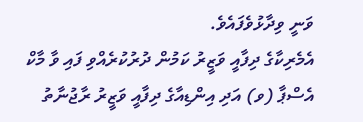ވަނީ ވިދާޅުވެފައެވެ.
އެމެރިކާގެ ދިފާއީ ވަޒީރު ކަމުން ދުރުކުރެއްވި ފައި ވާ މާކް އެސްޕާ (ވ) އަދި އިންޑިއާގެ ދިފާއީ ވަޒީރު ރާޖުނާތު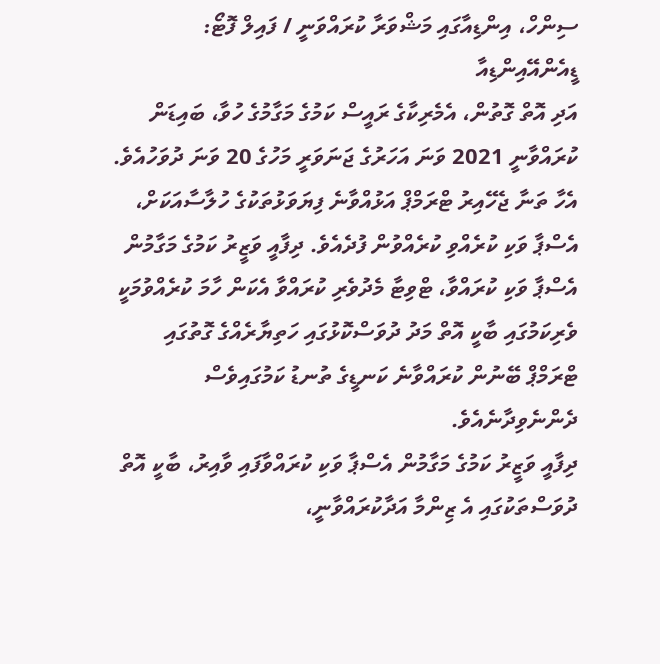ސިންހް، އިންޑިއާގައި މަޝްވަރާ ކުރައްވަނީ / ފައިލް ފޮޓޯ: ޑީއެންއޭއިންޑިއާ
އަދި އޮތް ގޮތުން، އެމެރިކާގެ ރައީސް ކަމުގެ މަގާމުގެ ހުވާ، ބައިޑަން ކުރައްވާނީ 2021 ވަނަ އަހަރުގެ ޖަނަވަރީ މަހުގެ 20 ވަނަ ދުވަހުއެވެ. އެހާ ތަނާ ޖެހޭއިރު ޓްރަމްޕް އަޅުއްވާނެ ފިޔަވަޅުތަކުގެ ހުލާސާއަކަށް، އެސްޕާ ވަކި ކުރެއްވި ކުރެއްވުން ފުދެއެވެ. ދިފާއީ ވަޒީރު ކަމުގެ މަގާމުން އެސްޕާ ވަކި ކުރައްވާ، ޓްވިޓާ މެދުވެރި ކުރައްވާ އެކަން ހާމަ ކުރެއްވުމަކީ ވެރިކަމުގައި ބާކީ އޮތް މަދު ދުވަސްކޮޅުގައި ހަތިޔާރެއްގެ ގޮތުގައި ޓްރަމްޕް ބޭނުން ކުރައްވާނެ ކަނޑީގެ ތުނޑު ކަމުގައިވެސް ދެންނެވިދާނެއެވެ.
ދިފާއީ ވަޒީރު ކަމުގެ މަގާމުން އެސްޕާ ވަކި ކުރައްވާފައި ވާއިރު، ބާކީ އޮތް ދުވަސްތަކުގައި އެ ޒިންމާ އަދާކުރައްވާނީ،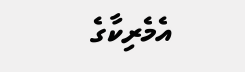އެމެރިކާގެ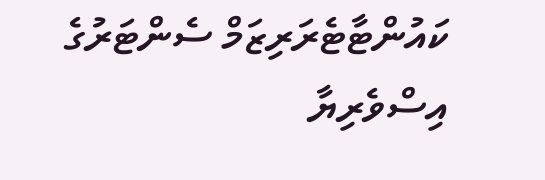ކައުންޓާޓެރަރިޒަމް ސެންޓަރުގެ އިސްވެރިޔާ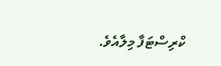ކްރިސްޓަފާ މިލާއެވެ.